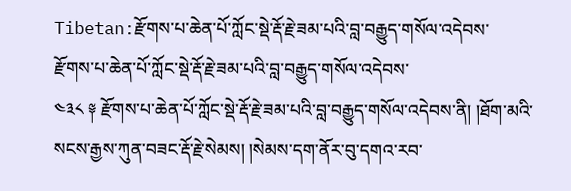Tibetan:རྫོགས་པ་ཆེན་པོ་ཀློང་སྡེ་རྡོ་རྗེ་ཟམ་པའི་བླ་བརྒྱུད་གསོལ་འདེབས་
རྫོགས་པ་ཆེན་པོ་ཀློང་སྡེ་རྡོ་རྗེ་ཟམ་པའི་བླ་བརྒྱུད་གསོལ་འདེབས་
༤༣༨ ༈ རྫོགས་པ་ཆེན་པོ་ཀློང་སྡེ་རྡོ་རྗེ་ཟམ་པའི་བླ་བརྒྱུད་གསོལ་འདེབས་ནི། །ཐོག་མའི་སངས་རྒྱས་ཀུན་བཟང་རྡོ་རྗེ་སེམས། །སེམས་དག་ནོར་བུ་དགའ་རབ་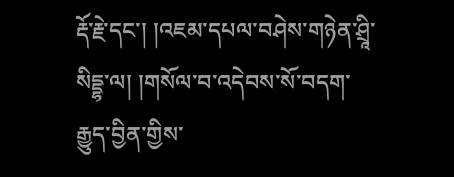རྡོ་རྗེ་དང་། །འཇམ་དཔལ་བཤེས་གཉེན་ཤྲཱི་སིདྡྷ་ལ། །གསོལ་བ་འདེབས་སོ་བདག་རྒྱུད་བྱིན་གྱིས་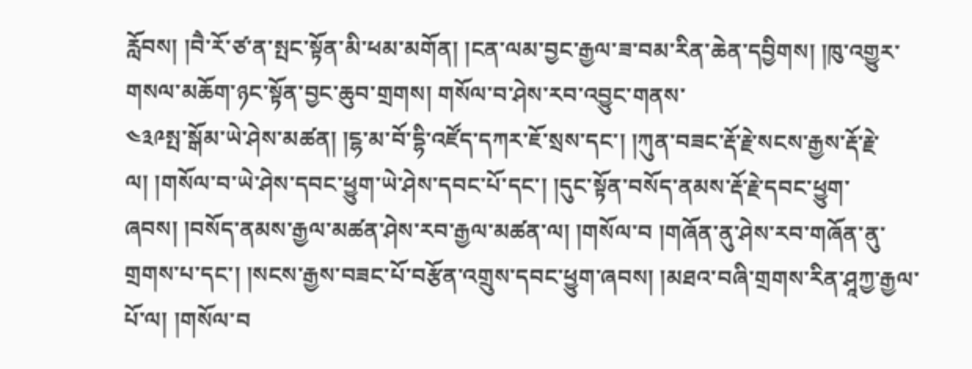རློབས། །བཻ་རོ་ཙ་ན་སྤང་སྟོན་མི་ཕམ་མགོན། །ངན་ལམ་བྱང་རྒྱལ་ཟ་བམ་རིན་ཆེན་དབྱིགས། །ཁུ་འགྱུར་གསལ་མཆོག་ཉང་སྟོན་བྱང་ཆུབ་གྲགས། གསོལ་བ་ཤེས་རབ་འབྱུང་གནས་
༤༣༩སྤ་སྒོམ་ཡེ་ཤེས་མཚན། །ངྷ་མ་བོ་དྷི་འཛོད་དཀར་ཇོ་སྲས་དང་། །ཀུན་བཟང་རྡོ་རྗེ་སངས་རྒྱས་རྡོ་རྗེ་ལ། །གསོལ་བ་ཡེ་ཤེས་དབང་ཕྱུག་ཡེ་ཤེས་དབང་པོ་དང་། །དུང་སྟོན་བསོད་ནམས་རྡོ་རྗེ་དབང་ཕྱུག་ཞབས། །བསོད་ནམས་རྒྱལ་མཚན་ཤེས་རབ་རྒྱལ་མཚན་ལ། །གསོལ་བ །གཞོན་ནུ་ཤེས་རབ་གཞོན་ནུ་གྲགས་པ་དང་། །སངས་རྒྱས་བཟང་པོ་བརྩོན་འགྲུས་དབང་ཕྱུག་ཞབས། །མཐའ་བཞི་གྲགས་རིན་ཤཱཀྱ་རྒྱལ་པོ་ལ། །གསོལ་བ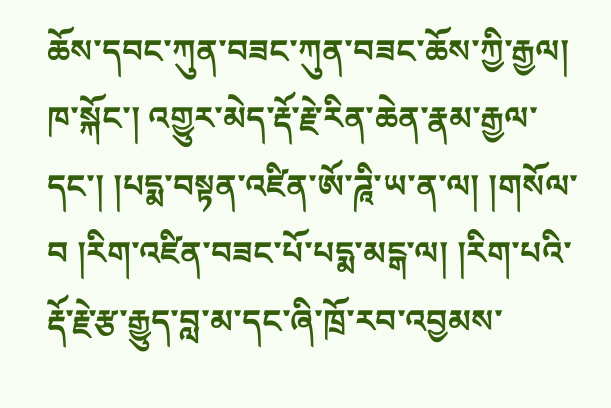ཆོས་དབང་ཀུན་བཟང་ཀུན་བཟང་ཆོས་ཀྱི་རྒྱལ། ཁ་སྐོང་། འགྱུར་མེད་རྡོ་རྗེ་རིན་ཆེན་རྣམ་རྒྱལ་དང་། །པདྨ་བསྟན་འཛིན་ཨོ་ཌཱི་ཡ་ན་ལ། །གསོལ་བ །རིག་འཛིན་བཟང་པོ་པདྨ་མངྒ་ལ། །རིག་པའི་རྡོ་རྗེ་རྩ་རྒྱུད་བླ་མ་དང་ཞི་ཁྲོ་རབ་འབྱམས་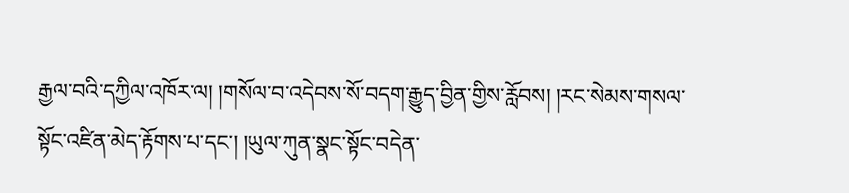རྒྱལ་བའི་དཀྱིལ་འཁོར་ལ། །གསོལ་བ་འདེབས་སོ་བདག་རྒྱུད་བྱིན་གྱིས་རློབས། །རང་སེམས་གསལ་སྟོང་འཛིན་མེད་རྟོགས་པ་དང་། །ཡུལ་ཀུན་སྣང་སྟོང་བདེན་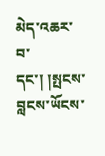མེད་འཆར་བ་དང་། །སྤངས་བླངས་ཡོངས་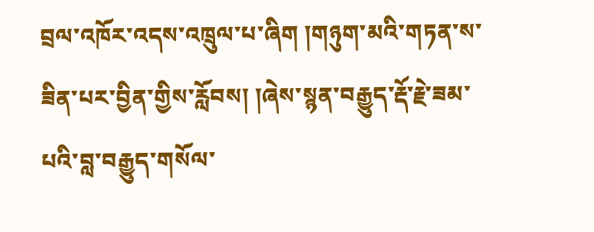བྲལ་འཁོར་འདས་འཁྲུལ་པ་ཞིག །གཉུག་མའི་གཏན་ས་ཟིན་པར་བྱིན་གྱིས་རློབས། །ཞེས་སྙན་བརྒྱུད་རྡོ་རྗེ་ཟམ་པའི་བླ་བརྒྱུད་གསོལ་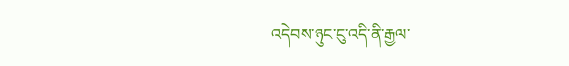འདེབས་ཉུང་ངུ་འདི་ནི་རྒྱལ་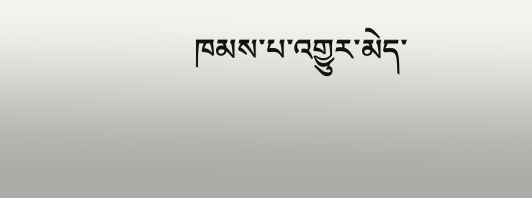ཁམས་པ་འགྱུར་མེད་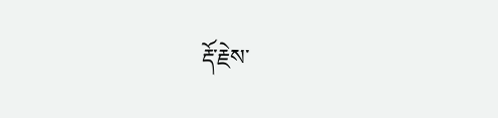རྡོ་རྗེས་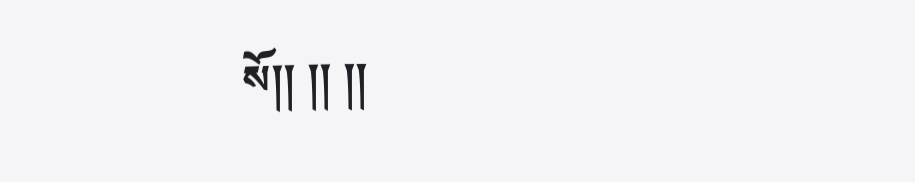སོ།། །། །།